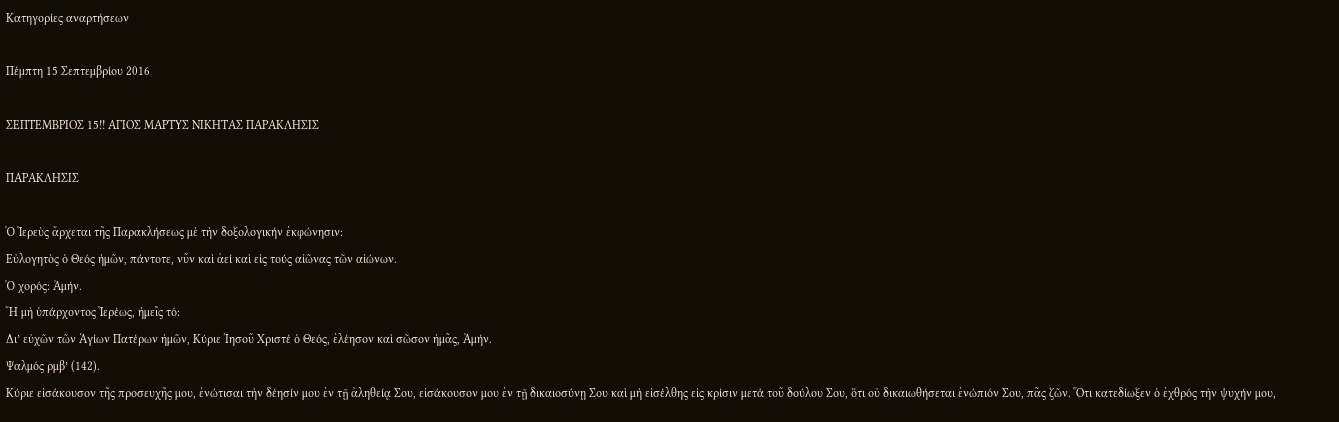Κατηγορίες αναρτήσεων

Πέμπτη 15 Σεπτεμβρίου 2016

ΣΕΠΤΕΜΒΡΙΟΣ 15!! ΑΓΙΟΣ ΜΑΡΤΥΣ ΝΙΚΗΤΑΣ ΠΑΡΑΚΛΗΣΙΣ

ΠΑΡΑΚΛΗΣΙΣ

Ὁ Ἱερεὺς ἄρχεται τῆς Παρακλήσεως μὲ τὴν δοξολογικήν ἐκφώνησιν:
Εὐλογητὸς ὁ Θεός ἡμῶν, πάντοτε, νῦν καὶ ἀεί καὶ εἰς τούς αἰῶνας τῶν αἰώνων.
Ὁ χορός: Ἀμήν.
Ἤ μὴ ὑπάρχοντος Ἱερέως, ἡμεῖς τό:
Δι’ εὐχῶν τῶν Ἁγίων Πατέρων ἡμῶν, Κύριε Ἰησοῦ Χριστέ ὁ Θεός, ἐλέησον καὶ σῶσον ἡμᾶς, Ἀμήν.
Ψαλμός ρμβ’ (142).
Κύριε εἰσάκουσον τῆς προσευχῆς μου, ἐνώτισαι τὴν δέησίν μου ἐν τῇ ἀληθείᾳ Σου, εἰσάκουσον μου ἐν τῇ δικαιοσύνῃ Σου καὶ μὴ εἰσέλθης εἰς κρίσιν μετά τοῦ δούλου Σου, ὅτι οὐ δικαιωθήσεται ἐνώπιόν Σου, πᾶς ζῶν. Ὅτι κατεδίωξεν ὁ ἐχθρός τὴν ψυχήν μου,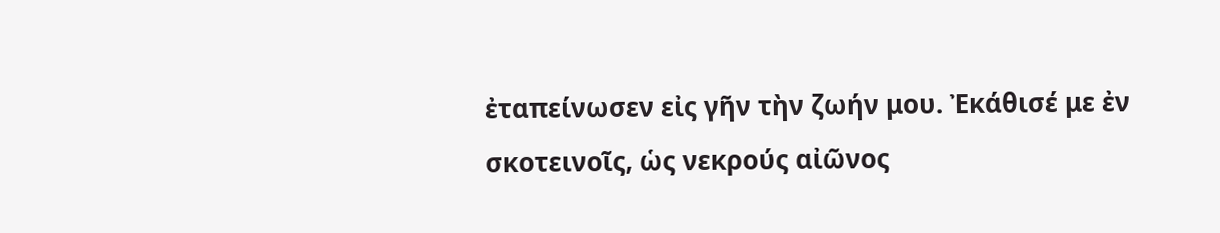ἐταπείνωσεν εἰς γῆν τὴν ζωήν μου. Ἐκάθισέ με ἐν σκοτεινοῖς, ὡς νεκρούς αἰῶνος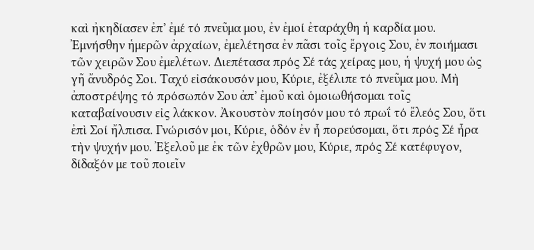καὶ ἠκηδίασεν ἐπ’ ἐμέ τό πνεῦμα μου, ἐν ἐμοί ἐταράχθη ἡ καρδία μου. Ἐμνήσθην ἡμερῶν ἀρχαίων, ἐμελέτησα ἐν πᾶσι τοῖς ἔργοις Σου, ἐν ποιήμασι τῶν χειρῶν Σου ἐμελέτων. Διεπέτασα πρός Σέ τάς χείρας μου, ἡ ψυχή μου ὡς γῆ ἄνυδρός Σοι. Ταχύ εἰσάκουσόν μου, Κύριε, ἐξέλιπε τό πνεῦμα μου. Μὴ ἀποστρέψης τό πρόσωπόν Σου ἀπ’ ἐμοῦ καὶ ὁμοιωθήσομαι τοῖς καταβαίνουσιν εἰς λάκκον. Ἀκουστὸν ποίησόν μου τό πρωΐ τό ἔλεός Σου, ὅτι ἐπὶ Σοί ἤλπισα. Γνώρισόν μοι, Κύριε, ὁδόν ἐν ἧ πορεύσομαι, ὅτι πρός Σέ ἦρα τὴν ψυχήν μου. Ἐξελοῦ με ἐκ τῶν ἐχθρῶν μου, Κύριε, πρός Σέ κατέφυγον, δίδαξόν με τοῦ ποιεῖν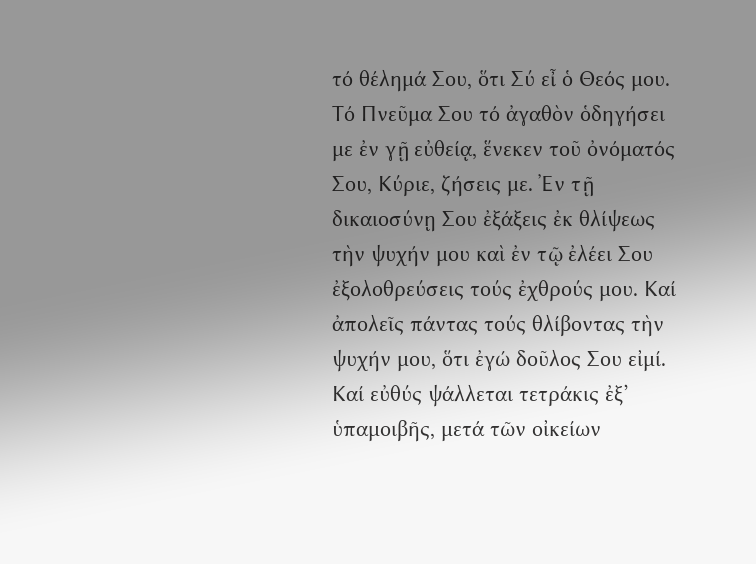τό θέλημά Σου, ὅτι Σύ εἶ ὁ Θεός μου. Τό Πνεῦμα Σου τό ἀγαθὸν ὁδηγήσει με ἐν γῇ εὐθείᾳ, ἕνεκεν τοῦ ὀνόματός Σου, Κύριε, ζήσεις με. Ἐν τῇ δικαιοσύνῃ Σου ἐξάξεις ἐκ θλίψεως τὴν ψυχήν μου καὶ ἐν τῷ ἐλέει Σου ἐξολοθρεύσεις τούς ἐχθρούς μου. Καί ἀπολεῖς πάντας τούς θλίβοντας τὴν ψυχήν μου, ὅτι ἐγώ δοῦλος Σου εἰμί.
Καί εὐθύς ψάλλεται τετράκις ἐξ’ ὑπαμοιβῆς, μετά τῶν οἰκείων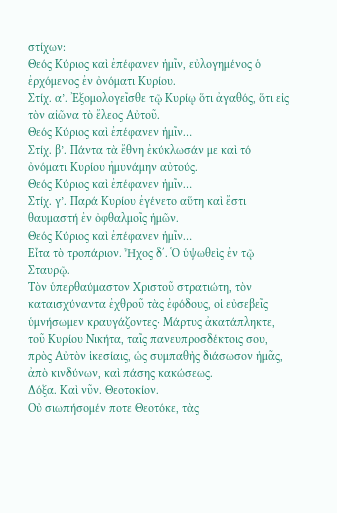στίχων:
Θεός Κύριος καὶ ἐπέφανεν ἡμῖν, εὐλογημένος ὁ ἐρχόμενος ἐν ὀνόματι Κυρίου.
Στίχ. α’. Ἐξομολογεῖσθε τῷ Κυρίῳ ὅτι ἀγαθός, ὅτι εἰς τὸν αἰῶνα τὸ ἔλεος Αὐτοῦ.
Θεός Κύριος καὶ ἐπέφανεν ἡμῖν…
Στίχ. β’. Πάντα τὰ ἔθνη ἐκύκλωσάν με καὶ τό ὀνόματι Κυρίου ἠμυνάμην αὐτούς.
Θεός Κύριος καὶ ἐπέφανεν ἡμῖν…
Στίχ. γ’. Παρά Κυρίου ἐγένετο αὕτη καὶ ἔστι θαυμαστή ἐν ὀφθαλμοῖς ἡμῶν.
Θεός Κύριος καὶ ἐπέφανεν ἡμῖν…
Εἶτα τὸ τροπάριον. Ἦχος δ΄. Ὁ ὑψωθεὶς ἐν τῷ Σταυρῷ.
Τὸν ὑπερθαύμαστον Χριστοῦ στρατιώτη, τὸν καταισχύναντα ἐχθροῦ τὰς ἐφόδους, οἱ εὐσεβεῖς ὑμνήσωμεν κραυγάζοντες· Μάρτυς ἀκατάπληκτε, τοῦ Κυρίου Νικήτα, ταῖς πανευπροσδέκτοις σου, πρὸς Αὐτὸν ἱκεσίαις, ὡς συμπαθὴς διάσωσον ἡμᾶς, ἀπὸ κινδύνων, καὶ πάσης κακώσεως.
Δόξα. Καὶ νῦν. Θεοτοκίον.
Οὐ σιωπήσομέν ποτε Θεοτόκε, τὰς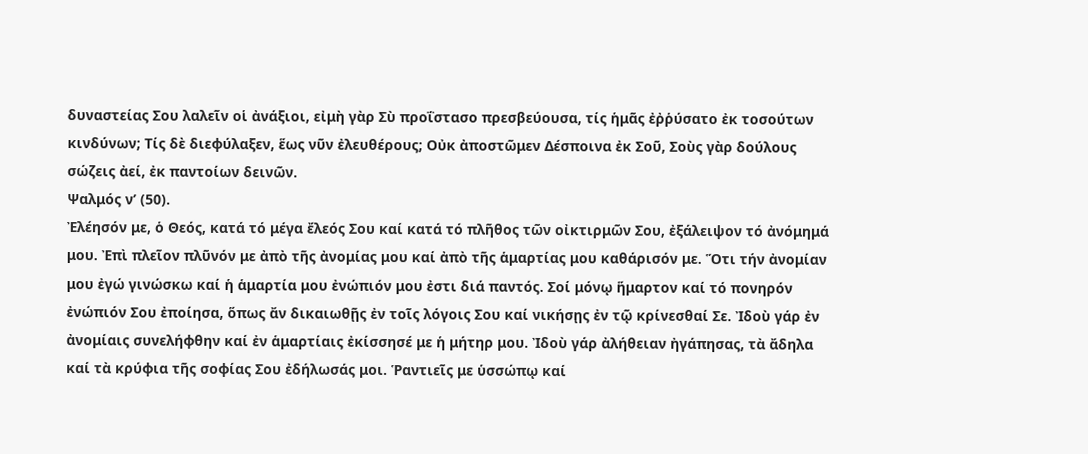δυναστείας Σου λαλεῖν οἱ ἀνάξιοι, εἰμὴ γὰρ Σὺ προΐστασο πρεσβεύουσα, τίς ἡμᾶς ἐῤῥύσατο ἐκ τοσούτων κινδύνων; Τίς δὲ διεφύλαξεν, ἕως νῦν ἐλευθέρους; Οὐκ ἀποστῶμεν Δέσποινα ἐκ Σοῦ, Σοὺς γὰρ δούλους σώζεις ἀεί, ἐκ παντοίων δεινῶν.
Ψαλμός ν’ (50).
Ἐλέησόν με, ὁ Θεός, κατά τό μέγα ἔλεός Σου καί κατά τό πλῆθος τῶν οἰκτιρμῶν Σου, ἐξάλειψον τό ἀνόμημά μου. Ἐπὶ πλεῖον πλῦνόν με ἀπὸ τῆς ἀνομίας μου καί ἀπὸ τῆς ἁμαρτίας μου καθάρισόν με. Ὅτι τήν ἀνομίαν μου ἐγώ γινώσκω καί ἡ ἁμαρτία μου ἐνώπιόν μου ἐστι διά παντός. Σοί μόνῳ ἥμαρτον καί τό πονηρόν ἐνώπιόν Σου ἐποίησα, ὅπως ἄν δικαιωθῇς ἐν τοῖς λόγοις Σου καί νικήσῃς ἐν τῷ κρίνεσθαί Σε. Ἰδοὺ γάρ ἐν ἀνομίαις συνελήφθην καί ἐν ἁμαρτίαις ἐκίσσησέ με ἡ μήτηρ μου. Ἰδοὺ γάρ ἀλήθειαν ἠγάπησας, τὰ ἄδηλα καί τὰ κρύφια τῆς σοφίας Σου ἐδήλωσάς μοι. Ῥαντιεῖς με ὑσσώπῳ καί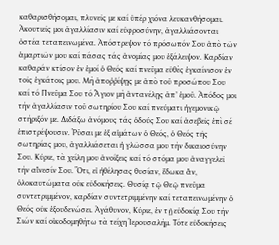καθαρισθήσομαι, πλυνεῖς με καί ὑπέρ χιόνα λευκανθήσομαι. Ἀκουτιεῖς μοι ἀγαλλίασιν καί εὐφροσύνην, ἀγαλλιάσονται ὀστέα τεταπεινωμένα. Ἀπόστρεψον τό πρόσωπόν Σου ἀπὸ τῶν ἁμαρτιῶν μου καί πάσας τάς ἀνομίας μου ἐξάλειψον. Καρδίαν καθαράν κτίσον ἐν ἐμοί ὁ Θεός καί πνεῦμα εὐθὲς ἐγκαίνισον ἐν τοῖς ἐγκάτοις μου. Μὴ ἀποῤῥίψῃς με ἀπὸ τοῦ προσώπου Σου καί τό Πνεῦμα Σου τό Ἅγιον μὴ ἀντανέλῃς ἀπ’ ἐμοῦ. Ἀπόδος μοι τήν ἀγαλλίασιν τοῦ σωτηρίου Σου καί πνεύματι ἡγεμονικῷ στήριξόν με. Διδάξω ἀνόμους τάς ὁδούς Σου καί ἀσεβεῖς ἐπὶ σέ ἐπιστρέψουσιν. Ῥῦσαι με ἐξ αἱμάτων ὁ Θεός, ὁ Θεός τῆς σωτηρίας μου, ἀγαλλιάσεται ἡ γλῶσσα μου τήν δικαιοσύνην Σου. Κύριε, τὰ χείλη μου ἀνοίξεις καί τό στόμα μου ἀναγγελεῖ τήν αἴνεσίν Σου. Ὅτι, εἰ ἠθέλησας θυσίαν, ἔδωκα ἄν, ὁλοκαυτώματα οὐκ εὐδοκήσεις. Θυσίᾳ τῷ Θεῷ πνεῦμα συντετριμμένον, καρδίαν συντετριμμένην καί τεταπεινωμένην ὁ Θεός οὐκ ἐξουδενώσει. Ἀγάθυνον, Κύριε, ἐν τῇ εὐδοκίᾳ Σου τήν Σιών καί οἰκοδομηθήτω τὰ τείχη Ἱερουσαλήμ. Τότε εὐδοκήσεις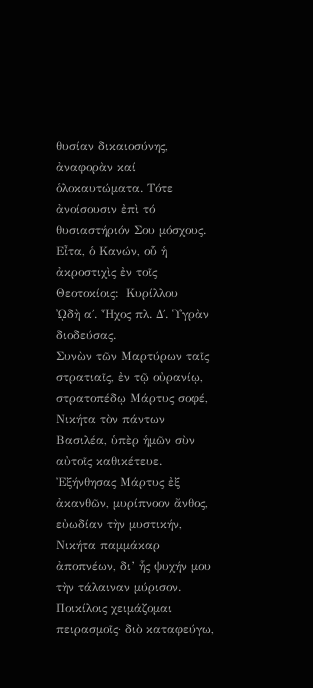θυσίαν δικαιοσύνης, ἀναφορὰν καί ὁλοκαυτώματα. Τότε ἀνοίσουσιν ἐπὶ τό θυσιαστήριόν Σου μόσχους.
Εἶτα, ὁ Κανών, οὗ ἡ ἀκροστιχὶς ἐν τοῖς Θεοτοκίοις:  Κυρίλλου
ᾨδὴ α΄. Ἦχος πλ. Δ΄. Ὑγρὰν διοδεύσας.
Συνὼν τῶν Μαρτύρων ταῖς στρατιαῖς, ἐν τῷ οὐρανίῳ, στρατοπέδῳ Μάρτυς σοφέ, Νικήτα τὸν πάντων Βασιλέα, ὑπὲρ ἡμῶν σὺν αὐτοῖς καθικέτευε.
Ἐξήνθησας Μάρτυς ἐξ ἀκανθῶν, μυρίπνοον ἄνθος, εὐωδίαν τὴν μυστικήν, Νικήτα παμμάκαρ ἀποπνέων, δι’ ἧς ψυχήν μου τὴν τάλαιναν μύρισον.
Ποικίλοις χειμάζομαι πειρασμοῖς· διὸ καταφεύγω,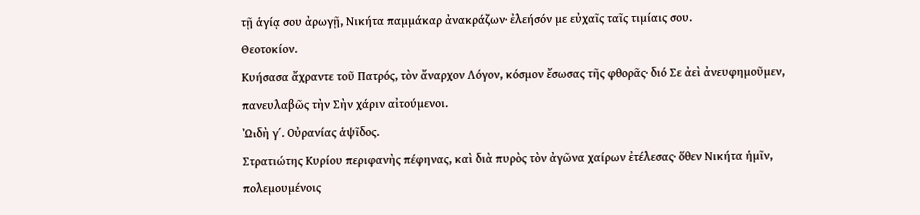τῇ ἁγίᾳ σου ἀρωγῇ, Νικήτα παμμάκαρ ἀνακράζων· ἐλεήσόν με εὐχαῖς ταῖς τιμίαις σου.
Θεοτοκίον.
Κυήσασα ἄχραντε τοῦ Πατρός, τὸν ἄναρχον Λόγον, κόσμον ἔσωσας τῆς φθορᾶς· διό Σε ἀεὶ ἀνευφημοῦμεν, πανευλαβῶς τὴν Σὴν χάριν αἰτούμενοι.
ᾨδὴ γ΄. Οὐρανίας ἁψῖδος.
Στρατιώτης Κυρίου περιφανὴς πέφηνας, καὶ διὰ πυρὸς τὸν ἀγῶνα χαίρων ἐτέλεσας· ὅθεν Νικήτα ἡμῖν, πολεμουμένοις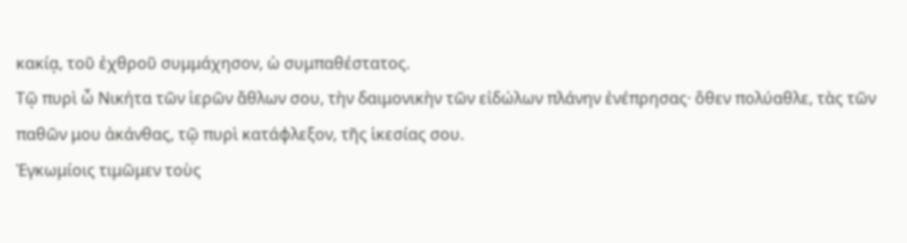κακίᾳ, τοῦ ἐχθροῦ συμμάχησον, ὡ συμπαθέστατος.
Τῷ πυρὶ ὦ Νικήτα τῶν ἱερῶν ἄθλων σου, τὴν δαιμονικὴν τῶν εἰδώλων πλάνην ἐνέπρησας· ὅθεν πολύαθλε, τὰς τῶν παθῶν μου ἀκάνθας, τῷ πυρὶ κατάφλεξον, τῆς ἱκεσίας σου.
Ἐγκωμίοις τιμῶμεν τοὺς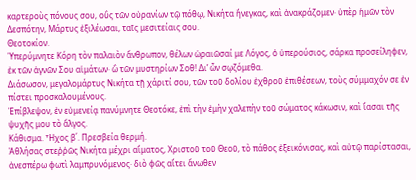καρτεροὺς πόνους σου, οὓς τῶν οὐρανίων τῷ πόθῳ, Νικήτα ἤνεγκας, καὶ ἀνακράζομεν· ὑπὲρ ἡμῶν τὸν Δεσπότην, Μάρτυς ἐξιλέωσαι, ταῖς μεσιτείαις σου.
Θεοτοκίον.
Ὑπερύμνητε Κόρη τὸν παλαιὸν ἄνθρωπον, θέλων ὡραιῶσαί με Λόγος, ὁ ὑπερούσιος, σάρκα προσείληφεν, ἐκ τῶν ἁγνῶν Σου αἱμάτων· ὢ τῶν μυστηρίων Σοθ! Δι’ ὧν σῳζόμεθα.
Διάσωσον, μεγαλομάρτυς Νικήτα τῇ χάριτί σου, τῶν τοῦ δολίου ἐχθροῦ ἐπιθέσεων, τοὺς σύμμαχόν σε ἐν πίστει προσκαλουμένους.
Ἐπίβλεψον, ἐν εὐμενείᾳ πανύμνητε Θεοτόκε, ἐπὶ τὴν ἐμὴν χαλεπὴν τοῦ σώματος κάκωσιν, καὶ ἴασαι τῆς ψυχῆς μου τὸ ἄλγος.
Κάθισμα. Ἦχος β΄. Πρεσβεία θερμή.
Ἀθλήσας στεῤῥῶς Νικήτα μέχρι αἵματος, Χριστοῦ τοῦ Θεοῦ, τὸ πάθος ἐξεικόνισας, καὶ αὐτῷ παρίστασαι, ἀνεσπέρω φωτὶ λαμπρυνόμενος· διὸ φῶς αἴτει ἄνωθεν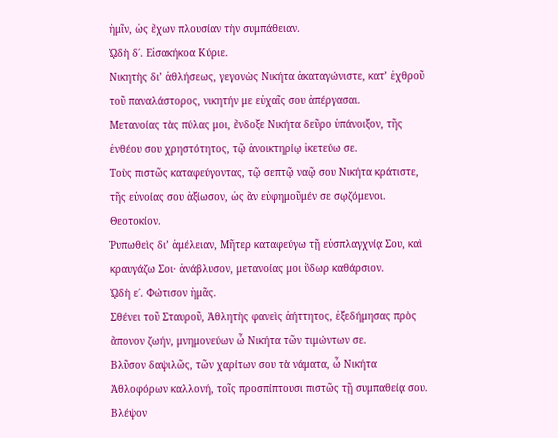ἡμῖν, ὡς ἔχων πλουσίαν τὴν συμπάθειαν.
ᾨδὴ δ΄. Εἰσακήκοα Κύριε.
Νικητὴς δι’ ἀθλήσεως, γεγονὼς Νικήτα ἀκαταγώνιστε, κατ’ ἐχθροῦ τοῦ παναλάστορος, νικητήν με εὐχαῖς σου ἀπέργασαι.
Μετανοίας τὰς πύλας μοι, ἔνδοξε Νικήτα δεῦρο ὑπάνοιξον, τῆς ἐνθέου σου χρηστότητος, τῷ ἀνοικτηρίῳ ἱκετεύω σε.
Τοὺς πιστῶς καταφεύγοντας, τῷ σεπτῷ ναῷ σου Νικήτα κράτιστε, τῆς εὐνοίας σου ἀξίωσον, ὡς ἂν εὐφημοῦμέν σε σῳζόμενοι.
Θεοτοκίον.
Ῥυπωθεὶς δι’ ἀμέλειαν, Μῆτερ καταφεύγω τῇ εὐσπλαγχνίᾳ Σου, καὶ κραυγάζω Σοι· ἀνάβλυσον, μετανοίας μοι ὕδωρ καθάρσιον.
ᾨδὴ ε΄. Φώτισον ἡμᾶς.
Σθένει τοῦ Σταυροῦ, Ἀθλητὴς φανεὶς ἀήττητος, ἐξεδήμησας πρὸς ἄπονον ζωήν, μνημονεύων ὦ Νικήτα τῶν τιμώντων σε.
Βλῦσον δαψιλῶς, τῶν χαρίτων σου τὰ νάματα, ὦ Νικήτα Ἀθλοφόρων καλλονή, τοῖς προσπίπτουσι πιστῶς τῇ συμπαθείᾳ σου.
Βλέψον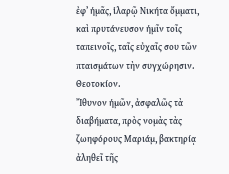ἐφ’ ἡμᾶς, ἱλαρῷ Νικήτα ὄμματι, καὶ πρυτάνευσον ἡμῖν τοῖς ταπεινοῖς, ταῖς εὐχαῖς σου τῶν πταισμάτων τὴν συγχώρησιν.
Θεοτοκίον.
Ἴθυνον ἡμῶν, ἀσφαλῶς τὰ διαβήματα, πρὸς νομὰς τὰς ζωηφόρους Μαριάμ, βακτηρίᾳ ἀληθεῖ τῆς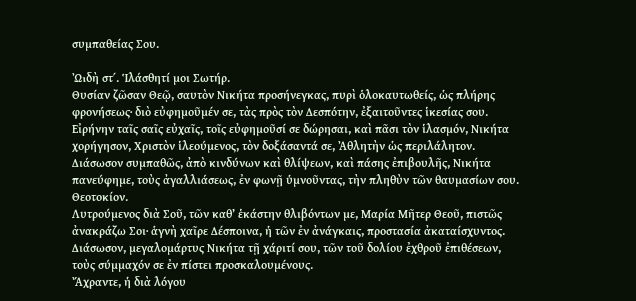συμπαθείας Σου.

ᾨδὴ στ΄. Ἱλάσθητί μοι Σωτήρ.
Θυσίαν ζῶσαν Θεῷ, σαυτὸν Νικήτα προσήνεγκας, πυρὶ ὁλοκαυτωθείς, ὡς πλήρης φρονήσεως· διὸ εὐφημοῦμέν σε, τὰς πρὸς τὸν Δεσπότην, ἐξαιτοῦντες ἱκεσίας σου.
Εἰρήνην ταῖς σαῖς εὐχαῖς, τοῖς εὐφημοῦσί σε δώρησαι, καὶ πᾶσι τὸν ἱλασμόν, Νικήτα χορήγησον, Χριστὸν ἱλεούμενος, τὸν δοξάσαντά σε, Ἀθλητὴν ὡς περιλάλητον.
Διάσωσον συμπαθῶς, ἀπὸ κινδύνων καὶ θλίψεων, καὶ πάσης ἐπιβουλῆς, Νικήτα πανεύφημε, τοὺς ἀγαλλιάσεως, ἐν φωνῇ ὑμνοῦντας, τὴν πληθὺν τῶν θαυμασίων σου.
Θεοτοκίον.
Λυτρούμενος διὰ Σοῦ, τῶν καθ’ ἑκάστην θλιβόντων με, Μαρία Μῆτερ Θεοῦ, πιστῶς ἀνακράζω Σοι· ἁγνὴ χαῖρε Δέσποινα, ἡ τῶν ἐν ἀνάγκαις, προστασία ἀκαταίσχυντος.
Διάσωσον, μεγαλομάρτυς Νικήτα τῇ χάριτί σου, τῶν τοῦ δολίου ἐχθροῦ ἐπιθέσεων, τοὺς σύμμαχόν σε ἐν πίστει προσκαλουμένους.
Ἄχραντε, ἡ διὰ λόγου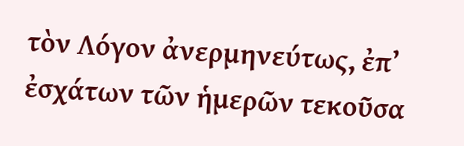τὸν Λόγον ἀνερμηνεύτως, ἐπ’ ἐσχάτων τῶν ἡμερῶν τεκοῦσα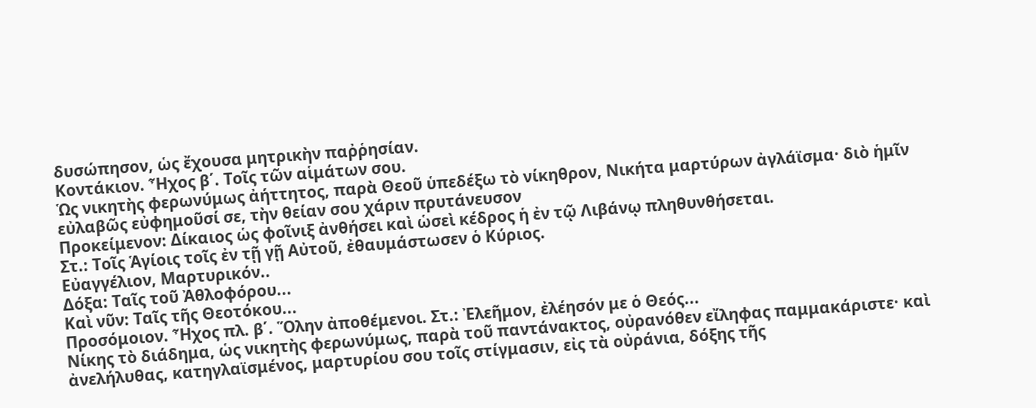δυσώπησον, ὡς ἔχουσα μητρικὴν παῤῥησίαν.
Κοντάκιον. Ἦχος β΄. Τοῖς τῶν αἱμάτων σου.
Ὡς νικητὴς φερωνύμως ἀήττητος, παρὰ Θεοῦ ὑπεδέξω τὸ νίκηθρον, Νικήτα μαρτύρων ἀγλάϊσμα· διὸ ἡμῖν εὐλαβῶς εὐφημοῦσί σε, τὴν θείαν σου χάριν πρυτάνευσον
Προκείμενον: Δίκαιος ὡς φοῖνιξ ἀνθήσει καὶ ὡσεὶ κέδρος ἡ ἐν τῷ Λιβάνῳ πληθυνθήσεται.
Στ.: Τοῖς Ἁγίοις τοῖς ἐν τῇ γῇ Αὐτοῦ, ἐθαυμάστωσεν ὁ Κύριος.
Εὐαγγέλιον, Μαρτυρικόν..
Δόξα: Ταῖς τοῦ Ἀθλοφόρου...
Καὶ νῦν: Ταῖς τῆς Θεοτόκου...
Προσόμοιον. Ἦχος πλ. β΄. Ὅλην ἀποθέμενοι. Στ.: Ἐλεῆμον, ἐλέησόν με ὁ Θεός...
Νίκης τὸ διάδημα, ὡς νικητὴς φερωνύμως, παρὰ τοῦ παντάνακτος, οὐρανόθεν εἴληφας παμμακάριστε· καὶ ἀνελήλυθας, κατηγλαϊσμένος, μαρτυρίου σου τοῖς στίγμασιν, εἰς τὰ οὐράνια, δόξης τῆς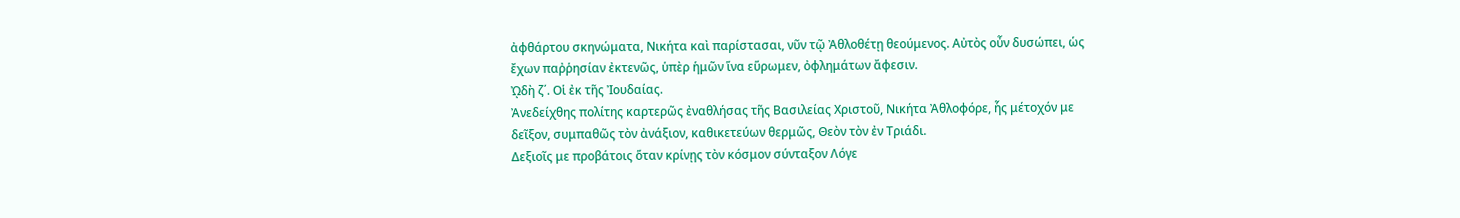ἀφθάρτου σκηνώματα, Νικήτα καὶ παρίστασαι, νῦν τῷ Ἀθλοθέτῃ θεούμενος. Αὐτὸς οὖν δυσώπει, ὡς ἔχων παῤῥησίαν ἐκτενῶς, ὑπὲρ ἡμῶν ἵνα εὕρωμεν, ὀφλημάτων ἄφεσιν.
ᾨδὴ ζ΄. Οἱ ἐκ τῆς Ἰουδαίας.
Ἀνεδείχθης πολίτης καρτερῶς ἐναθλήσας τῆς Βασιλείας Χριστοῦ, Νικήτα Ἀθλοφόρε, ἧς μέτοχόν με δεῖξον, συμπαθῶς τὸν ἀνάξιον, καθικετεύων θερμῶς, Θεὸν τὸν ἐν Τριάδι.
Δεξιοῖς με προβάτοις ὅταν κρίνῃς τὸν κόσμον σύνταξον Λόγε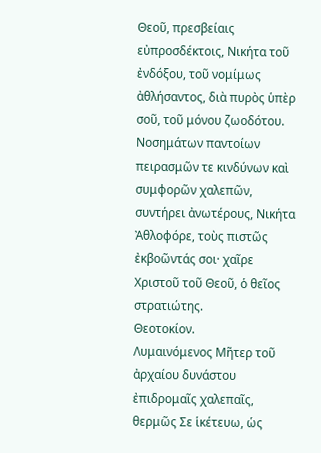Θεοῦ, πρεσβείαις εὐπροσδέκτοις, Νικήτα τοῦ ἐνδόξου, τοῦ νομίμως ἀθλήσαντος, διὰ πυρὸς ὑπὲρ σοῦ, τοῦ μόνου ζωοδότου.
Νοσημάτων παντοίων πειρασμῶν τε κινδύνων καὶ συμφορῶν χαλεπῶν, συντήρει ἀνωτέρους, Νικήτα Ἀθλοφόρε, τοὺς πιστῶς ἐκβοῶντάς σοι· χαῖρε Χριστοῦ τοῦ Θεοῦ, ὁ θεῖος στρατιώτης.
Θεοτοκίον.
Λυμαινόμενος Μῆτερ τοῦ ἀρχαίου δυνάστου ἐπιδρομαῖς χαλεπαῖς, θερμῶς Σε ἱκέτευω, ὡς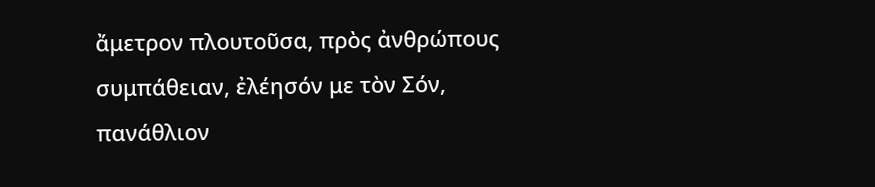ἄμετρον πλουτοῦσα, πρὸς ἀνθρώπους συμπάθειαν, ἐλέησόν με τὸν Σόν, πανάθλιον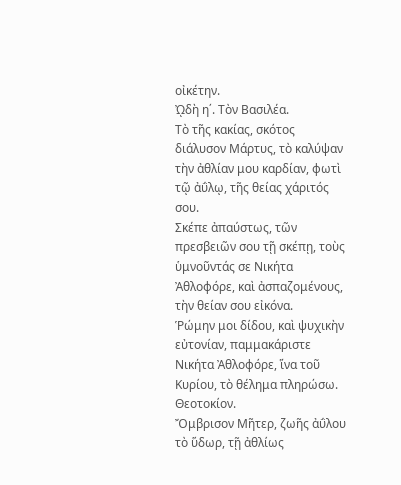οἰκέτην.
ᾨδὴ η΄. Τὸν Βασιλέα.
Τὸ τῆς κακίας, σκότος διάλυσον Μάρτυς, τὸ καλύψαν τὴν ἀθλίαν μου καρδίαν, φωτὶ τῷ ἀΰλῳ, τῆς θείας χάριτός σου.
Σκέπε ἀπαύστως, τῶν πρεσβειῶν σου τῇ σκέπῃ, τοὺς ὑμνοῦντάς σε Νικήτα Ἀθλοφόρε, καὶ ἀσπαζομένους, τὴν θείαν σου εἰκόνα.
Ῥώμην μοι δίδου, καὶ ψυχικὴν εὐτονίαν, παμμακάριστε Νικήτα Ἀθλοφόρε, ἵνα τοῦ Κυρίου, τὸ θέλημα πληρώσω.
Θεοτοκίον.
Ὄμβρισον Μῆτερ, ζωῆς ἀΰλου τὸ ὕδωρ, τῇ ἀθλίως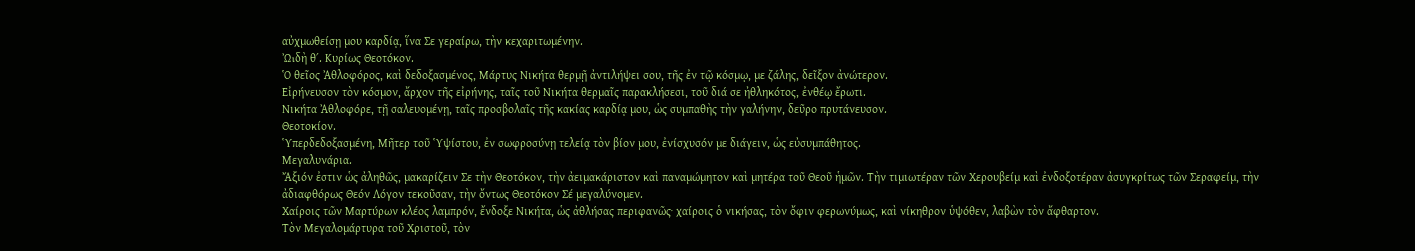αὐχμωθείσῃ μου καρδίᾳ, ἵνα Σε γεραίρω, τὴν κεχαριτωμένην.
ᾨδὴ θ΄. Κυρίως Θεοτόκον.
Ὁ θεῖος Ἀθλοφόρος, καὶ δεδοξασμένος, Μάρτυς Νικήτα θερμῇ ἀντιλήψει σου, τῆς ἐν τῷ κόσμῳ, με ζάλης, δεῖξον ἀνώτερον.
Εἰρήνευσον τὸν κόσμον, ἄρχον τῆς εἰρήνης, ταῖς τοῦ Νικήτα θερμαῖς παρακλήσεσι, τοῦ διά σε ἠθληκότος, ἐνθέῳ ἔρωτι.
Νικήτα Ἀθλοφόρε, τῇ σαλευομένῃ, ταῖς προσβολαῖς τῆς κακίας καρδίᾳ μου, ὡς συμπαθὴς τὴν γαλήνην, δεῦρο πρυτάνευσον.
Θεοτοκίον.
Ὑπερδεδοξασμένη, Μῆτερ τοῦ Ὑψίστου, ἐν σωφροσύνῃ τελείᾳ τὸν βίον μου, ἐνίσχυσόν με διάγειν, ὡς εὐσυμπάθητος.
Μεγαλυνάρια.
Ἄξιόν ἐστιν ὡς ἀληθῶς, μακαρίζειν Σε τὴν Θεοτόκον, τὴν ἀειμακάριστον καὶ παναμώμητον καὶ μητέρα τοῦ Θεοῦ ἡμῶν. Τὴν τιμιωτέραν τῶν Χερουβείμ καὶ ἐνδοξοτέραν ἀσυγκρίτως τῶν Σεραφείμ, τὴν ἀδιαφθόρως Θεόν Λόγον τεκοῦσαν, τὴν ὄντως Θεοτόκον Σέ μεγαλύνομεν.
Χαίροις τῶν Μαρτύρων κλέος λαμπρόν, ἔνδοξε Νικήτα, ὡς ἀθλήσας περιφανῶς· χαίροις ὁ νικήσας, τὸν ὄφιν φερωνύμως, καὶ νίκηθρον ὑψόθεν, λαβὼν τὸν ἄφθαρτον.
Τὸν Μεγαλομάρτυρα τοῦ Χριστοῦ, τὸν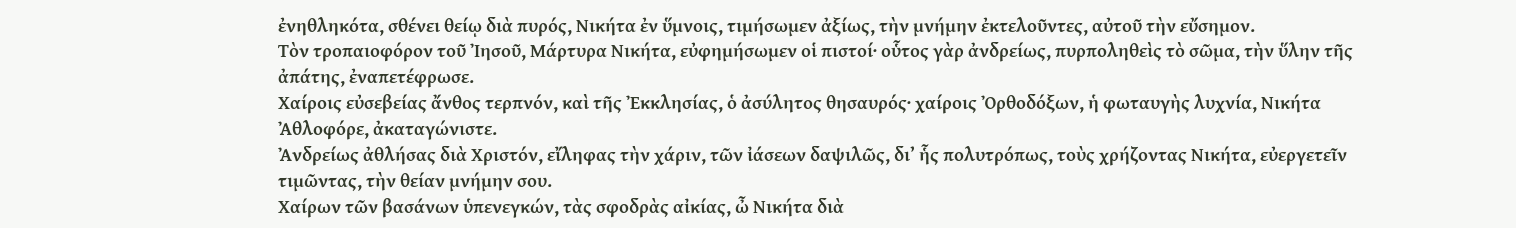ἐνηθληκότα, σθένει θείῳ διὰ πυρός, Νικήτα ἐν ὕμνοις, τιμήσωμεν ἀξίως, τὴν μνήμην ἐκτελοῦντες, αὐτοῦ τὴν εὔσημον.
Τὸν τροπαιοφόρον τοῦ Ἰησοῦ, Μάρτυρα Νικήτα, εὐφημήσωμεν οἱ πιστοί· οὗτος γὰρ ἀνδρείως, πυρποληθεὶς τὸ σῶμα, τὴν ὕλην τῆς ἀπάτης, ἐναπετέφρωσε.
Χαίροις εὐσεβείας ἄνθος τερπνόν, καὶ τῆς Ἐκκλησίας, ὁ ἀσύλητος θησαυρός· χαίροις Ὀρθοδόξων, ἡ φωταυγὴς λυχνία, Νικήτα Ἀθλοφόρε, ἀκαταγώνιστε.
Ἀνδρείως ἀθλήσας διὰ Χριστόν, εἴληφας τὴν χάριν, τῶν ἰάσεων δαψιλῶς, δι’ ἧς πολυτρόπως, τοὺς χρήζοντας Νικήτα, εὐεργετεῖν τιμῶντας, τὴν θείαν μνήμην σου.
Χαίρων τῶν βασάνων ὑπενεγκών, τὰς σφοδρὰς αἰκίας, ὦ Νικήτα διὰ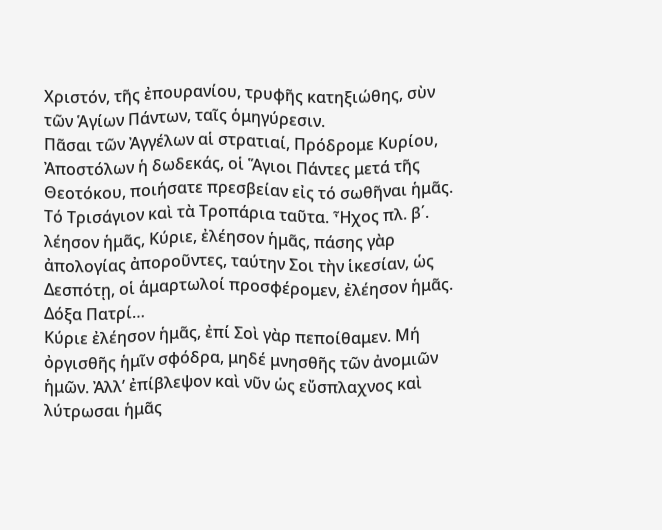Χριστόν, τῆς ἐπουρανίου, τρυφῆς κατηξιώθης, σὺν τῶν Ἁγίων Πάντων, ταῖς ὁμηγύρεσιν.
Πᾶσαι τῶν Ἀγγέλων αἱ στρατιαί, Πρόδρομε Κυρίου, Ἀποστόλων ἡ δωδεκάς, οἱ Ἅγιοι Πάντες μετά τῆς Θεοτόκου, ποιήσατε πρεσβείαν εἰς τό σωθῆναι ἡμᾶς.
Τό Τρισάγιον καὶ τὰ Τροπάρια ταῦτα. Ἦχος πλ. β΄.
λέησον ἡμᾶς, Κύριε, ἐλέησον ἡμᾶς, πάσης γὰρ ἀπολογίας ἀποροῦντες, ταύτην Σοι τὴν ἱκεσίαν, ὡς Δεσπότῃ, οἱ ἁμαρτωλοί προσφέρομεν, ἐλέησον ἡμᾶς.
Δόξα Πατρί…
Κύριε ἐλέησον ἡμᾶς, ἐπί Σοὶ γὰρ πεποίθαμεν. Μή ὀργισθῆς ἡμῖν σφόδρα, μηδέ μνησθῆς τῶν ἀνομιῶν ἡμῶν. Ἀλλ’ ἐπίβλεψον καὶ νῦν ὡς εὔσπλαχνος καὶ λύτρωσαι ἡμᾶς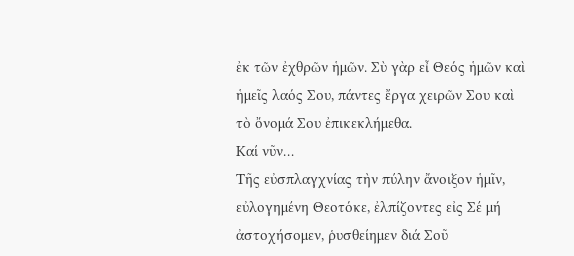ἐκ τῶν ἐχθρῶν ἡμῶν. Σὺ γὰρ εἶ Θεός ἡμῶν καὶ ἡμεῖς λαός Σου, πάντες ἔργα χειρῶν Σου καὶ τὸ ὄνομά Σου ἐπικεκλήμεθα.
Καί νῦν…
Τῆς εὐσπλαγχνίας τὴν πύλην ἄνοιξον ἡμῖν, εὐλογημένη Θεοτόκε, ἐλπίζοντες εἰς Σέ μή ἀστοχήσομεν, ῥυσθείημεν διά Σοῦ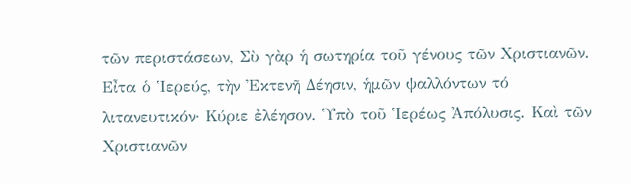τῶν περιστάσεων, Σὺ γὰρ ἡ σωτηρία τοῦ γένους τῶν Χριστιανῶν.
Εἶτα ὁ Ἱερεύς, τὴν Ἐκτενῆ Δέησιν, ἡμῶν ψαλλόντων τό λιτανευτικόν· Κύριε ἐλέησον. Ὑπὸ τοῦ Ἱερέως Ἀπόλυσις. Καὶ τῶν Χριστιανῶν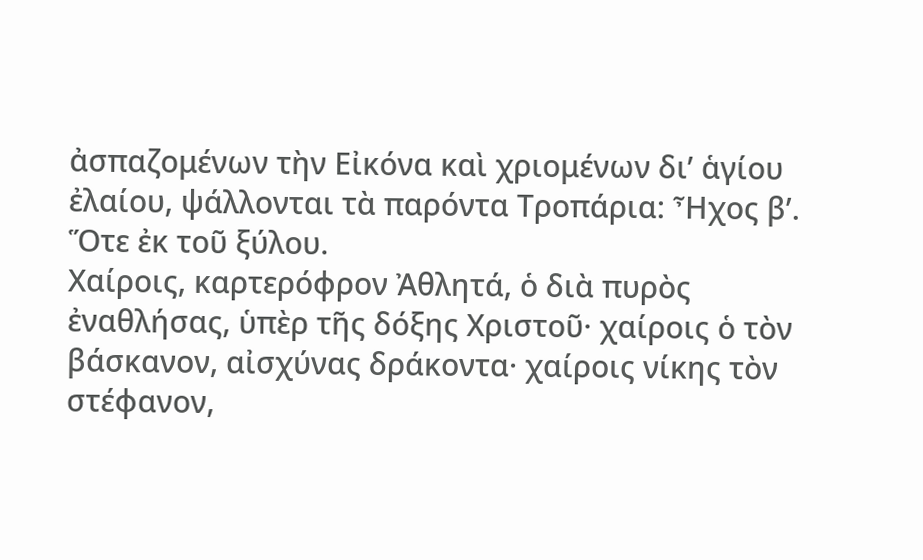ἀσπαζομένων τὴν Εἰκόνα καὶ χριομένων δι’ ἁγίου ἐλαίου, ψάλλονται τὰ παρόντα Τροπάρια: Ἦχος β’. Ὅτε ἐκ τοῦ ξύλου.
Χαίροις, καρτερόφρον Ἀθλητά, ὁ διὰ πυρὸς ἐναθλήσας, ὑπὲρ τῆς δόξης Χριστοῦ· χαίροις ὁ τὸν βάσκανον, αἰσχύνας δράκοντα· χαίροις νίκης τὸν στέφανον,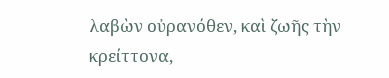λαβὼν οὐρανόθεν, καὶ ζωῆς τὴν κρείττονα,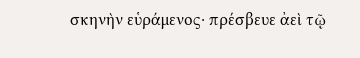σκηνὴν εὑράμενος· πρέσβευε ἀεὶ τῷ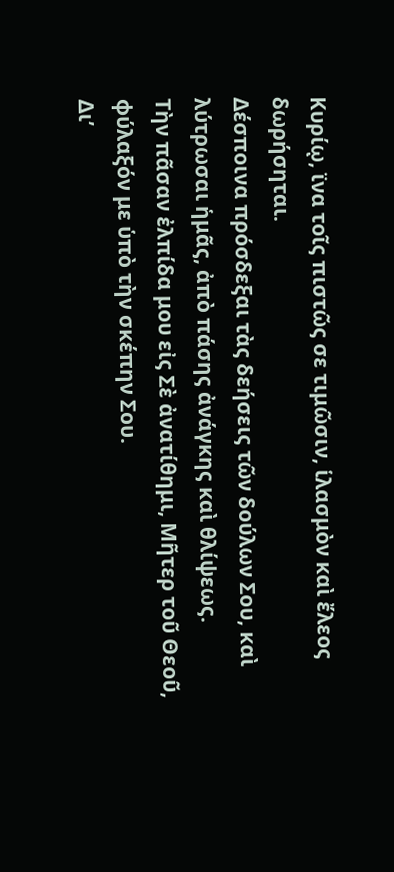Κυρίῳ, ϊνα τοῖς πιστῶς σε τιμῶσιν, ἱλασμὸν καὶ ἔλεος δωρήσηται.
Δέσποινα πρόσδεξαι τὰς δεήσεις τῶν δούλων Σου, καὶ λύτρωσαι ἡμᾶς, ἀπὸ πάσης ἀνάγκης καὶ θλίψεως.
Τὴν πᾶσαν ἐλπίδα μου εἰς Σὲ ἀνατίθημι, Μῆτερ τοῦ Θεοῦ, φύλαξόν με ὑπὸ τὴν σκέπην Σου.
Δι’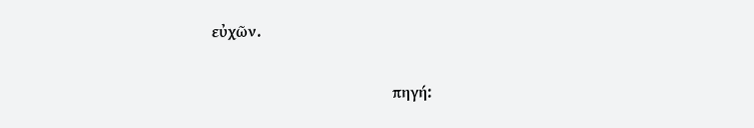εὐχῶν.

                                             πηγή: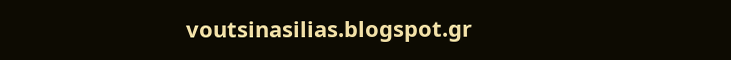voutsinasilias.blogspot.gr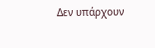Δεν υπάρχουν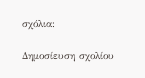σχόλια:

Δημοσίευση σχολίου